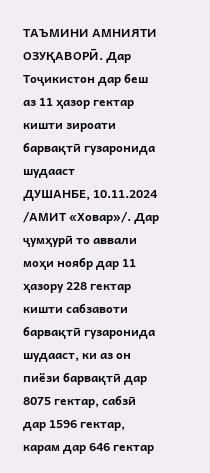ТАЪМИНИ АМНИЯТИ ОЗУҚАВОРӢ. Дар Тоҷикистон дар беш аз 11 ҳазор гектар кишти зироати барвақтӣ гузаронида шудааст
ДУШАНБЕ, 10.11.2024 /АМИТ «Ховар»/. Дар ҷумҳурӣ то аввали моҳи ноябр дар 11 ҳазору 228 гектар кишти сабзавоти барвақтӣ гузаронида шудааст, ки аз он пиёзи барвақтӣ дар 8075 гектар, сабзӣ дар 1596 гектар, карам дар 646 гектар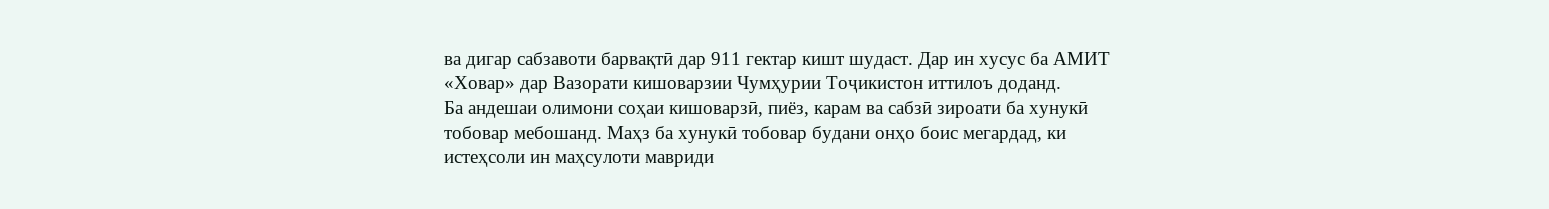ва дигар сабзавоти барвақтӣ дар 911 гектар кишт шудаст. Дар ин хусус ба АМИТ «Ховар» дар Вазорати кишоварзии Чумҳурии Тоҷикистон иттилоъ доданд.
Ба андешаи олимони соҳаи кишоварзӣ, пиёз, карам ва сабзӣ зироати ба хунукӣ тобовар мебошанд. Маҳз ба хунукӣ тобовар будани онҳо боис мегардад, ки истеҳсоли ин маҳсулоти мавриди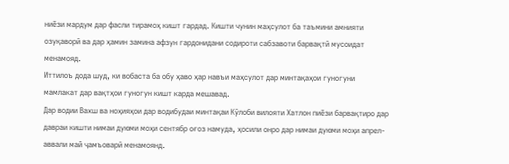ниёзи мардум дар фасли тирамоҳ кишт гардад. Кишти чунин маҳсулот ба таъмини амнияти озуқаворӣ ва дар ҳамин замина афзун гардонидани содироти сабзавоти барвақтӣ мусоидат менамояд.
Иттилоъ дода шуд, ки вобаста ба обу ҳаво ҳар навъи маҳсулот дар минтақаҳои гуногуни мамлакат дар вақтҳои гуногун кишт карда мешавад.
Дар водии Вахш ва ноҳияҳои дар водибудаи минтақаи Кӯлоби вилояти Хатлон пиёзи барвақтиро дар давраи кишти нимаи дуюми моҳи сентябр оғоз намуда, ҳосили онро дар нимаи дуюми моҳи апрел-аввали май ҷамъоварӣ менамоянд.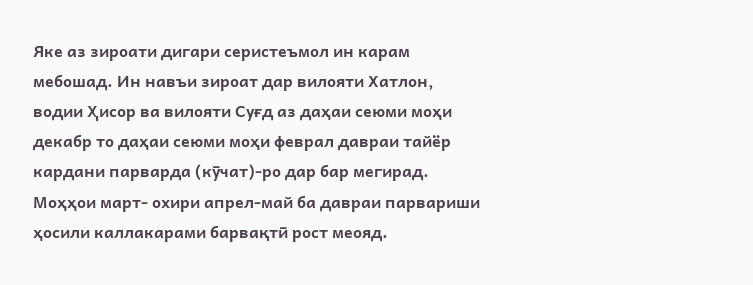Яке аз зироати дигари серистеъмол ин карам мебошад. Ин навъи зироат дар вилояти Хатлон, водии Ҳисор ва вилояти Суғд аз даҳаи сеюми моҳи декабр то даҳаи сеюми моҳи феврал давраи тайёр кардани парварда (кӯчат)-ро дар бар мегирад.
Моҳҳои март- охири апрел-май ба давраи парвариши ҳосили каллакарами барвақтӣ рост меояд.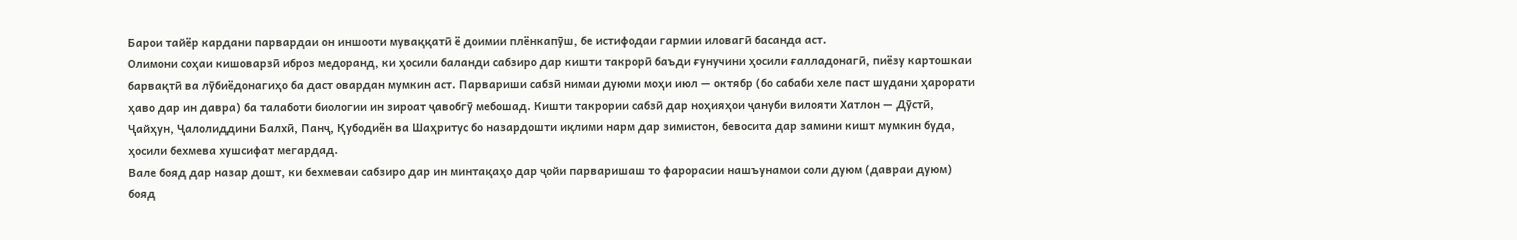Барои тайёр кардани парвардаи он иншооти муваққатӣ ё доимии плёнкапӯш, бе истифодаи гармии иловагӣ басанда аст.
Олимони соҳаи кишоварзӣ иброз медоранд, ки ҳосили баланди сабзиро дар кишти такрорӣ баъди ғунучини ҳосили ғалладонагӣ, пиёзу картошкаи барвақтӣ ва лӯбиёдонагиҳо ба даст овардан мумкин аст. Парвариши сабзӣ нимаи дуюми моҳи июл — октябр (бо сабаби хеле паст шудани ҳарорати ҳаво дар ин давра) ба талаботи биологии ин зироат ҷавобгӯ мебошад. Кишти такрории сабзӣ дар ноҳияҳои ҷануби вилояти Хатлон — Дӯстӣ, Ҷайҳун, Ҷалолиддини Балхӣ, Панҷ, Қубодиён ва Шаҳритус бо назардошти иқлими нарм дар зимистон, бевосита дар замини кишт мумкин буда, ҳосили бехмева хушсифат мегардад.
Вале бояд дар назар дошт, ки бехмеваи сабзиро дар ин минтақаҳо дар ҷойи парваришаш то фарорасии нашъунамои соли дуюм (давраи дуюм) бояд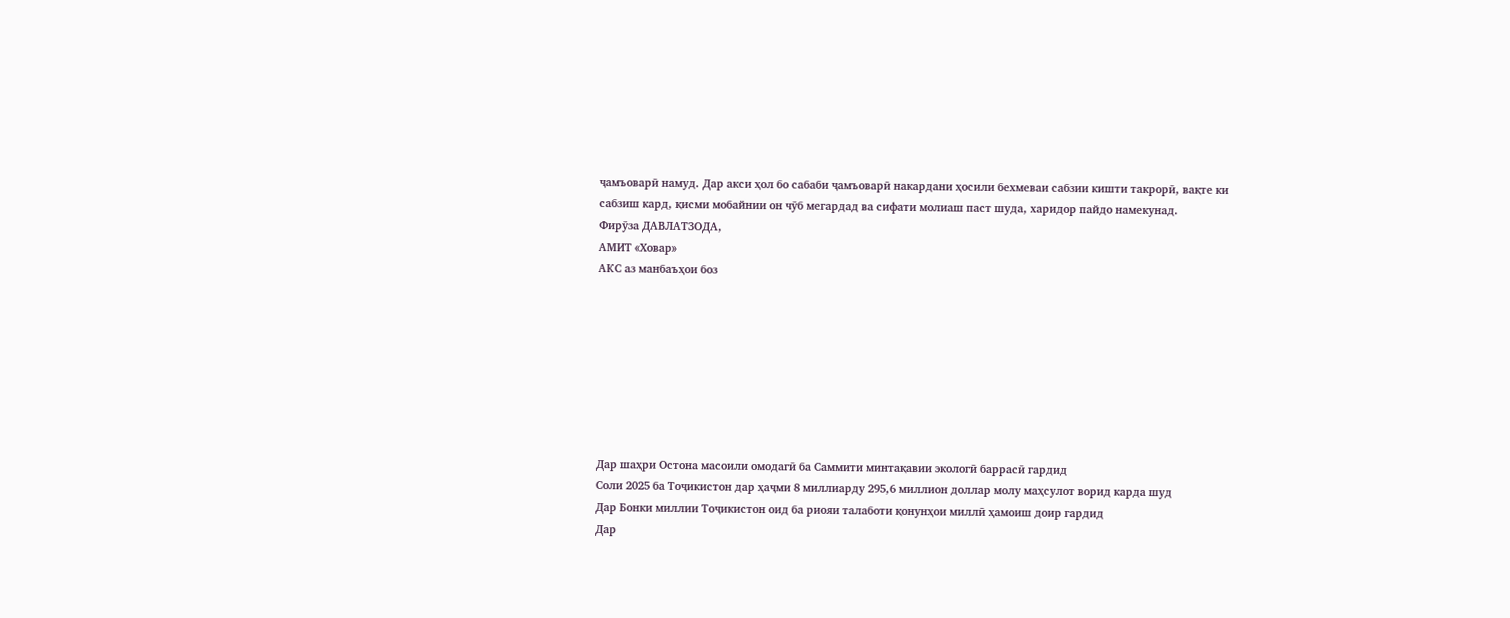ҷамъоварӣ намуд. Дар акси ҳол бо сабаби ҷамъоварӣ накардани ҳосили бехмеваи сабзии кишти такрорӣ, вақте ки сабзиш кард, қисми мобайнии он чӯб мегардад ва сифати молиаш паст шуда, харидор пайдо намекунад.
Фирӯза ДАВЛАТЗОДА,
АМИТ «Ховар»
АКС аз манбаъҳои боз








Дар шаҳри Остона масоили омодагӣ ба Саммити минтақавии экологӣ баррасӣ гардид
Соли 2025 ба Тоҷикистон дар ҳаҷми 8 миллиарду 295,6 миллион доллар молу маҳсулот ворид карда шуд
Дар Бонки миллии Тоҷикистон оид ба риояи талаботи қонунҳои миллӣ ҳамоиш доир гардид
Дар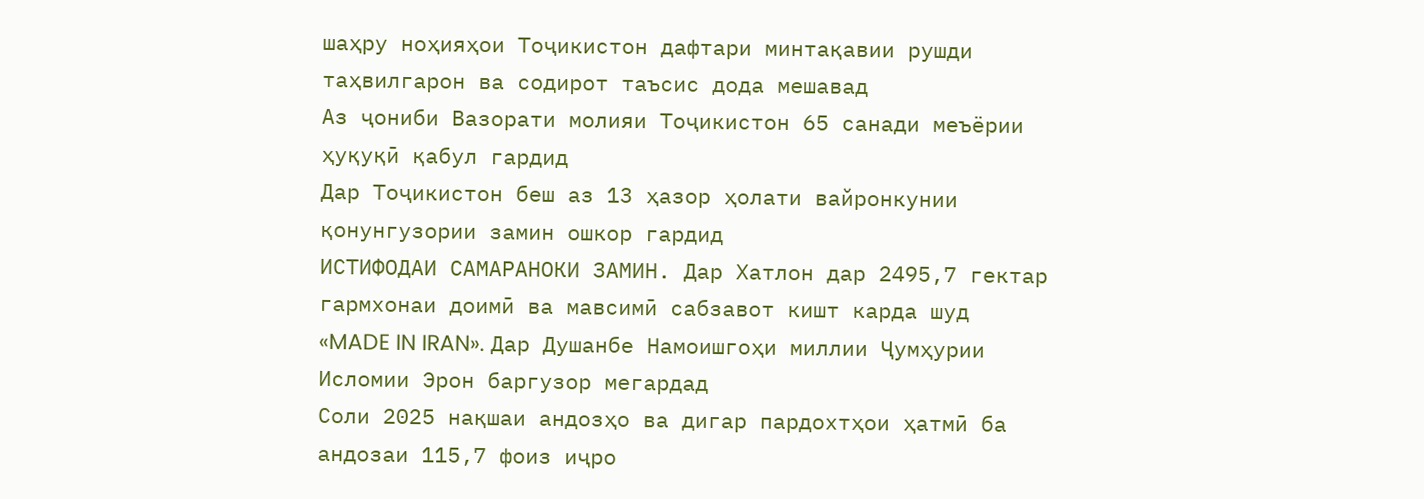шаҳру ноҳияҳои Тоҷикистон дафтари минтақавии рушди таҳвилгарон ва содирот таъсис дода мешавад
Аз ҷониби Вазорати молияи Тоҷикистон 65 санади меъёрии ҳуқуқӣ қабул гардид
Дар Тоҷикистон беш аз 13 ҳазор ҳолати вайронкунии қонунгузории замин ошкор гардид
ИСТИФОДАИ САМАРАНОКИ ЗАМИН. Дар Хатлон дар 2495,7 гектар гармхонаи доимӣ ва мавсимӣ сабзавот кишт карда шуд
«MADE IN IRAN». Дар Душанбе Намоишгоҳи миллии Ҷумҳурии Исломии Эрон баргузор мегардад
Соли 2025 нақшаи андозҳо ва дигар пардохтҳои ҳатмӣ ба андозаи 115,7 фоиз иҷро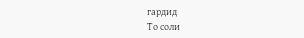гардид
То соли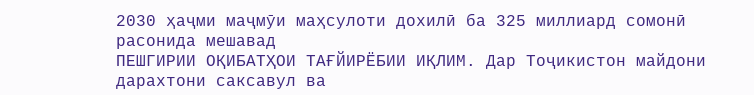2030 ҳаҷми маҷмӯи маҳсулоти дохилӣ ба 325 миллиард сомонӣ расонида мешавад
ПЕШГИРИИ ОҚИБАТҲОИ ТАҒЙИРЁБИИ ИҚЛИМ. Дар Тоҷикистон майдони дарахтони саксавул ва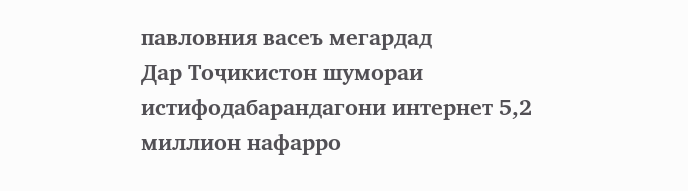павловния васеъ мегардад
Дар Тоҷикистон шумораи истифодабарандагони интернет 5,2 миллион нафарро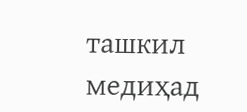ташкил медиҳад